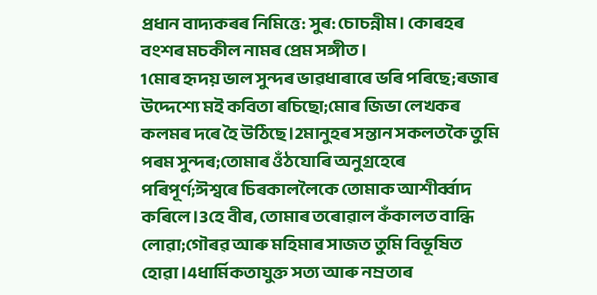প্ৰধান বাদ্যকৰৰ নিমিত্তে: সুৰ: চোচন্নীম। কোৰহৰ বংশৰ মচকীল নামৰ প্ৰেম সঙ্গীত।
1মোৰ হৃদয় ভাল সুন্দৰ ভাৱধাৰাৰে ভৰি পৰিছে;ৰজাৰ উদ্দেশ্যে মই কবিতা ৰচিছো;মোৰ জিভা লেখকৰ কলমৰ দৰে হৈ উঠিছে।2মানুহৰ সন্তান সকলতকৈ তুমি পৰম সুন্দৰ;তোমাৰ ওঁঠযোৰি অনুগ্ৰহেৰে পৰিপূৰ্ণ;ঈশ্বৰে চিৰকাললৈকে তোমাক আশীৰ্ব্বাদ কৰিলে।3হে বীৰ, তোমাৰ তৰোৱাল কঁকালত বান্ধি লোৱা;গৌৰৱ আৰু মহিমাৰ সাজত তুমি বিভূষিত হোৱা।4ধার্মিকতাযুক্ত সত্য আৰু নম্রতাৰ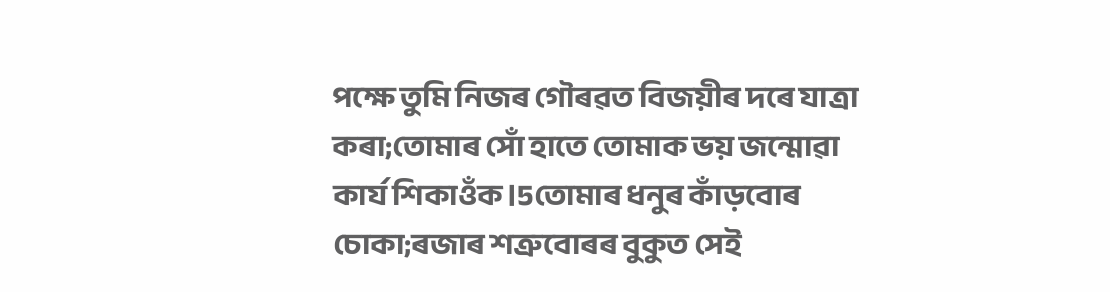পক্ষে তুমি নিজৰ গৌৰৱত বিজয়ীৰ দৰে যাত্রা কৰা;তোমাৰ সোঁ হাতে তোমাক ভয় জন্মোৱা কাৰ্য শিকাওঁক।5তোমাৰ ধনুৰ কাঁড়বোৰ চোকা;ৰজাৰ শত্ৰুবোৰৰ বুকুত সেই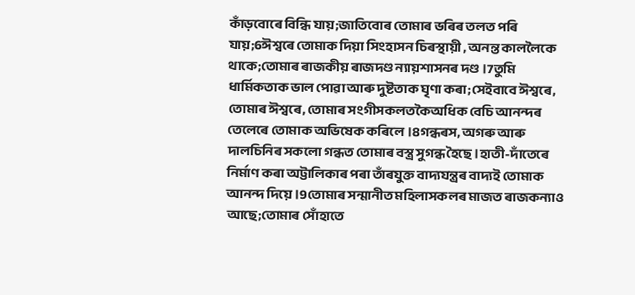কাঁড়বোৰে বিন্ধি যায়;জাতিবোৰ তোমাৰ ভৰিৰ তলত পৰি যায়;6ঈশ্বৰে তোমাক দিয়া সিংহাসন চিৰস্থায়ী , অনন্ত কাললৈকে থাকে;তোমাৰ ৰাজকীয় ৰাজদণ্ড ন্যায়শাসনৰ দণ্ড।7তুমি ধাৰ্মিকতাক ভাল পোৱা আৰু দুষ্টতাক ঘৃণা কৰা;সেইবাবে ঈশ্বৰে, তোমাৰ ঈশ্বৰে, তোমাৰ সংগীসকলতকৈঅধিক বেচি আনন্দৰ তেলেৰে তোমাক অভিষেক কৰিলে।8গন্ধৰস, অগৰু আৰু দালচিনিৰ সকলো গন্ধত তোমাৰ বস্ত্ৰ সুগন্ধ হৈছে।হাতী-দাঁতেৰে নির্মাণ কৰা অট্টালিকাৰ পৰা তাঁৰযুক্ত বাদ্যযন্ত্ৰৰ বাদ্যই তোমাক আনন্দ দিয়ে।9তোমাৰ সন্মানীত মহিলাসকলৰ মাজত ৰাজকন্যাও আছে;তোমাৰ সোঁহাতে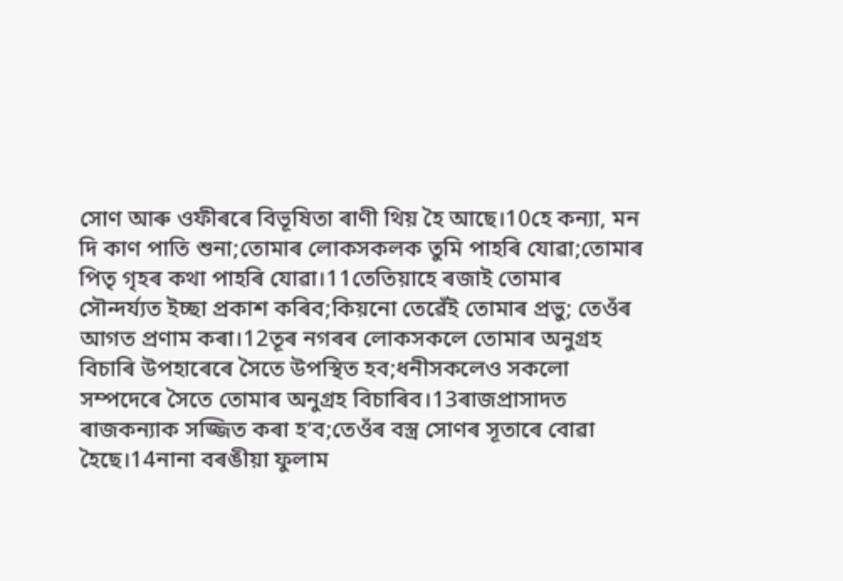সোণ আৰু ওফীৰৰে বিভূষিতা ৰাণী থিয় হৈ আছে।10হে কন্যা, মন দি কাণ পাতি শুনা;তোমাৰ লোকসকলক তুমি পাহৰি যোৱা;তোমাৰ পিতৃ গৃহৰ কথা পাহৰি যোৱা।11তেতিয়াহে ৰজাই তোমাৰ সৌন্দৰ্য্যত ইচ্ছা প্রকাশ কৰিব;কিয়নো তেৱেঁই তোমাৰ প্ৰভু; তেওঁৰ আগত প্রণাম কৰা।12তূৰ নগৰৰ লোকসকলে তোমাৰ অনুগ্রহ বিচাৰি উপহাৰেৰে সৈতে উপস্থিত হব;ধনীসকলেও সকলো সম্পদেৰে সৈতে তোমাৰ অনুগ্ৰহ বিচাৰিব।13ৰাজপ্রাসাদত ৰাজকন্যাক সজ্জিত কৰা হ’ব;তেওঁৰ বস্ত্ৰ সোণৰ সূতাৰে বোৱা হৈছে।14নানা বৰঙীয়া ফুলাম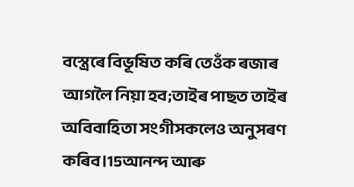বস্ত্ৰেৰে বিভূষিত কৰি তেওঁক ৰজাৰ আগলৈ নিয়া হব;তাইৰ পাছত তাইৰ অবিবাহিতা সংগীসকলেও অনুসৰণ কৰিব।15আনন্দ আৰু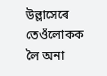উল্লাসেৰে তেওঁলোকক লৈ অনা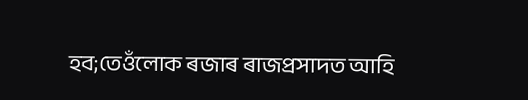হব;তেওঁলোক ৰজাৰ ৰাজপ্রসাদত আহি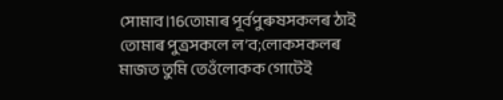সোমাব।16তোমাৰ পূর্বপুৰুষসকলৰ ঠাই তোমাৰ পুত্রসকলে ল’ব;লোকসকলৰ মাজত তুমি তেওঁলোকক গোটেই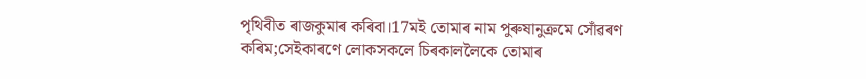পৃথিবীত ৰাজকুমাৰ কৰিবা।17মই তোমাৰ নাম পুৰুষানুক্ৰমে সোঁৱৰণ কৰিম;সেইকাৰণে লোকসকলে চিৰকাললৈকে তোমাৰ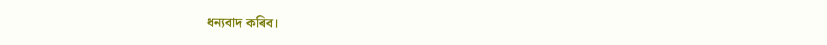ধন্যবাদ কৰিব।